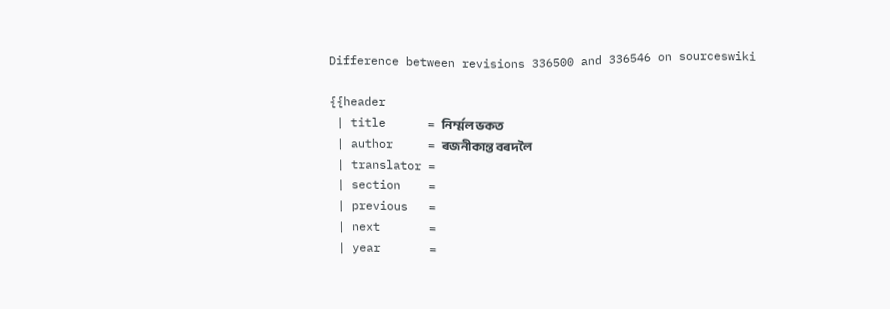Difference between revisions 336500 and 336546 on sourceswiki

{{header
 | title      = নিৰ্ম্মল ভকত
 | author     = ৰজনীকান্ত বৰদলৈ
 | translator =
 | section    =
 | previous   =
 | next       =
 | year       =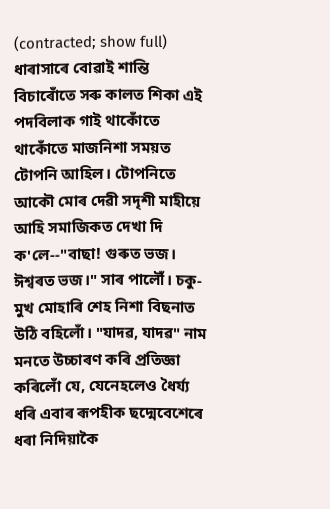(contracted; show full) ধাৰাসাৰে বোৱাই শান্তি বিচাৰোঁতে সৰু কালত শিকা এই পদবিলাক গাই থাকোঁতে থাকোঁতে মাজনিশা সময়ত টোপনি আহিল। টোপনিতে আকৌ মোৰ দেৱী সদৃশী মাহীয়ে আহি সমাজিকত দেখা দি ক'লে--"বাছা! গুৰুত ভজ। ঈশ্বৰত ভজ।" সাৰ পালৌঁ। চকু-মুখ মোহাৰি শেহ নিশা বিছনাত উঠি বহিলোঁ। "যাদৱ, যাদৱ" নাম মনতে উচ্চাৰণ কৰি প্ৰতিজ্ঞা কৰিলোঁ যে, যেনেহলেও ধৈৰ্য্য ধৰি এবাৰ ৰূপহীক ছদ্মেবেশেৰে ধৰা নিদিয়াকৈ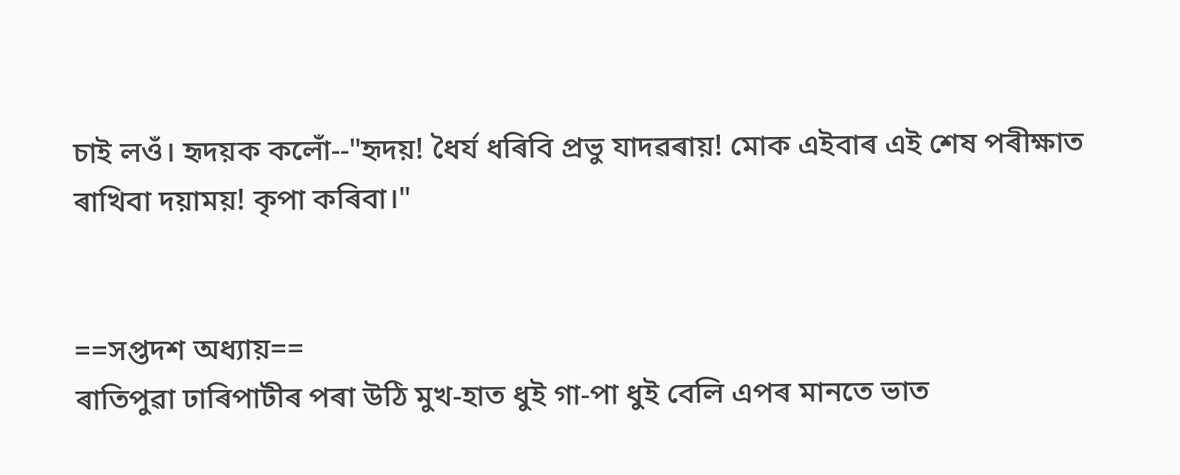চাই লওঁ। হৃদয়ক কলোঁ--"হৃদয়! ধৈৰ্য ধৰিবি প্ৰভু যাদৱৰায়! মোক এইবাৰ এই শেষ পৰীক্ষাত ৰাখিবা দয়াময়! কৃপা কৰিবা।"


==সপ্তদশ অধ্যায়==
ৰাতিপুৱা ঢাৰিপাটীৰ পৰা উঠি মুখ-হাত ধুই গা-পা ধুই বেলি এপৰ মানতে ভাত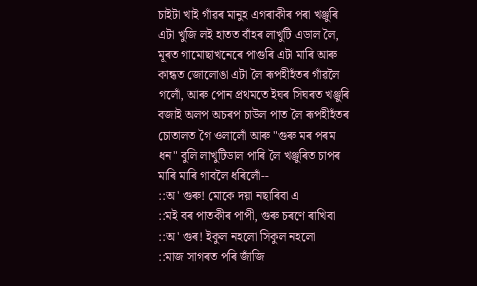চাইটা খাই গাঁৱৰ মানুহ এগৰাকীৰ পৰা খঞ্জুৰি এটা খুজি লই হাতত বাঁহৰ লাখুটি এডাল লৈ, মূৰত গামোছাখনেৰে পাগুৰি এটা মাৰি আৰু কান্ধত জোলোঙা এটা লৈ ৰূপহীহঁতৰ গাঁৱলৈ গলোঁ, আৰু পোন প্ৰথমতে ইঘৰ সিঘৰত খঞ্জুৰি বজাই অলপ অচৰপ চাউল পাত লৈ ৰূপহীহঁতৰ চোতালত গৈ ওলালোঁ আৰু "গুৰু মৰ পৰম ধন" বুলি লাখুটিডাল পাৰি লৈ খঞ্জুৰিত চাপৰ মাৰি মাৰি গাবলৈ ধৰিলোঁ--
::অ' গুৰু! মোকে দয়া নছাৰিবা এ
::মই বৰ পাতকীৰ পাপী, গুৰু চৰণে ৰাখিবা
::অ' গুৰ! ইকুল নহলো সিকুল নহলো
::মাজ সাগৰত পৰি জাঁজি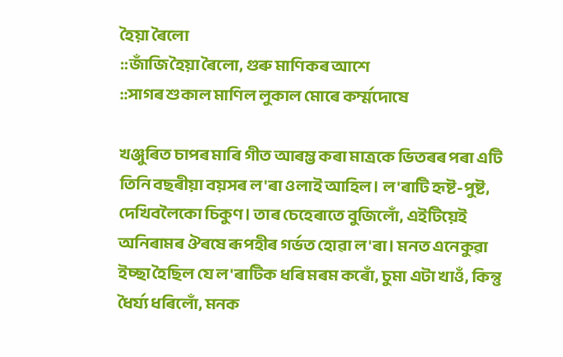হৈয়া ৰৈলো
::জাঁজি হৈয়া ৰৈলো, গুৰু মাণিকৰ আশে
::সাগৰ শুকাল মাণিল লুকাল মোৰে কৰ্ম্মদোষে

খঞ্জুৰিত চাপৰ মাৰি গীত আৰম্ভ কৰা মাত্ৰকে ভিতৰৰ পৰা এটি তিনি বছৰীয়া বয়সৰ ল'ৰা ওলাই আহিল। ল'ৰাটি হৃষ্ট-পুষ্ট, দেখিবলৈকো চিকুণ। তাৰ চেহেৰাতে বুজিলোঁ, এইটিয়েই অনিৰামৰ ঔৰষে ৰূপহীৰ গৰ্ভত হোৱা ল'ৰা। মনত এনেকুৱা ইচ্ছা হৈছিল যে ল'ৰাটিক ধৰি মৰম কৰোঁ, চুমা এটা খাওঁ, কিন্তু ধৈৰ্য্য ধৰিলোঁ, মনক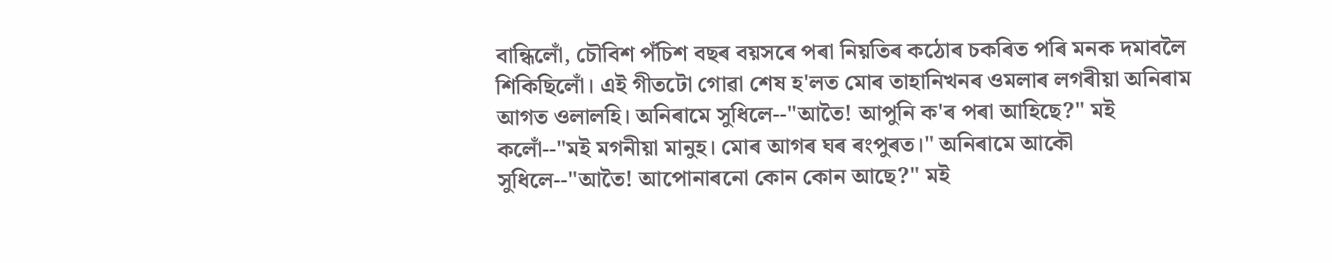বান্ধিলোঁ, চৌবিশ পঁচিশ বছৰ বয়সৰে পৰা নিয়তিৰ কঠোৰ চকৰিত পৰি মনক দমাবলৈ শিকিছিলোঁ। এই গীতটো গোৱা শেষ হ'লত মোৰ তাহানিখনৰ ওমলাৰ লগৰীয়া অনিৰাম আগত ওলালহি। অনিৰামে সুধিলে--"আতৈ! আপুনি ক'ৰ পৰা আহিছে?" মই কলোঁ--"মই মগনীয়া মানুহ। মোৰ আগৰ ঘৰ ৰংপুৰত।" অনিৰামে আকৌ সুধিলে--"আতৈ! আপোনাৰনো কোন কোন আছে?" মই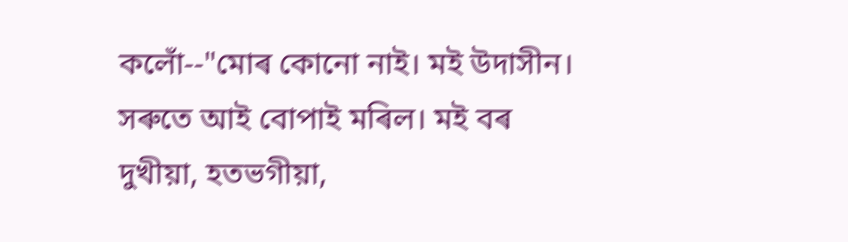কলোঁ--"মোৰ কোনো নাই। মই উদাসীন। সৰুতে আই বোপাই মৰিল। মই বৰ দুখীয়া, হতভগীয়া,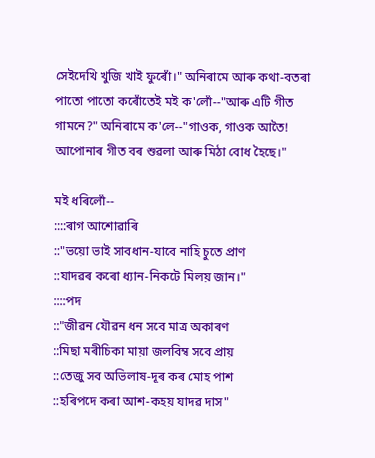সেইদেখি খুজি খাই ফুৰোঁ।" অনিৰামে আৰু কথা-বতৰা পাতো পাতো কৰোঁতেই মই ক'লোঁ--"আৰু এটি গীত গামনে?" অনিৰামে ক'লে--"গাওক, গাওক আতৈ! আপোনাৰ গীত বৰ শুৱলা আৰু মিঠা বোধ হৈছে।"

মই ধৰিলোঁ--
::::ৰাগ আশোৱাৰি
::"ভয়ো ভাই সাবধান-যাবে নাহি চুতে প্ৰাণ
::যাদৱৰ কৰো ধ্যান-নিকটে মিলয় জান।"
::::পদ
::"জীৱন যৌৱন ধন সবে মাত্ৰ অকাৰণ
::মিছা মৰীচিকা মায়া জলবিম্ব সবে প্ৰায়
::তেজু সব অভিলাষ-দূৰ কৰ মোহ পাশ
::হৰিপদে কৰা আশ-কহয় যাদৱ দাস"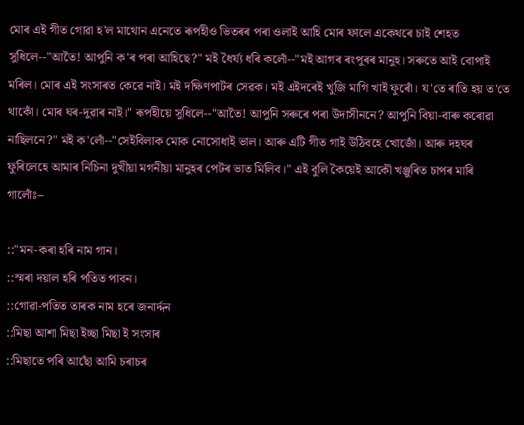মোৰ এই গীত গোৱা হ'ল মাথোন এনেতে ৰূপহীও ভিতৰৰ পৰা ওলাই আহি মোৰ ফালে একেথৰে চাই শেহত সুধিলে--"আতৈ! আপুনি ক'ৰ পৰা আহিছে?" মই ধৈৰ্য্য ধৰি কলোঁ--"মই আগৰ ৰংপুৰৰ মানুহ। সৰুতে আই বোপাই মৰিল। মোৰ এই সংসাৰত কেৱে নাই। মই দক্ষিণপাটৰ সেৱক। মই এইদৰেই খুজি মাগি খাই ফুৰোঁ। য'তে ৰাতি হয় ত'তে থাকোঁ। মোৰ ঘৰ-দুৱাৰ নাই।" ৰূপহীয়ে সুধিলে--"আতৈ! আপুনি সৰুৰে পৰা উদাসীননে? আপুনি বিয়া-বাৰু কৰোৱা নাছিলনে?" মই ক'লোঁ--"সেইবিলাক মোক নোসোধাই ভাল। আৰু এটি গীত গাই উঠিবহে খোজোঁ। আৰু দহঘৰ ফুৰিলেহে আমাৰ নিচিনা দুখীয়া মগনীয়া মানুহৰ পেটৰ ভাত মিলিব।" এই বুলি কৈয়েই আকৌ খঞ্জুৰিত চাপৰ মাৰি গালোঁঃ--

::"মন-কৰা হৰি নাম গান।
::স্মৰা দয়াল হৰি পতিত পাবন।
::গোৱা-পতিত তাৰক নাম হৰে জনাৰ্দ্দন
::মিছা আশা মিছা ইচ্ছা মিছা ই সংসাৰ
::মিছাতে পৰি আছোঁ আমি চৰাচৰ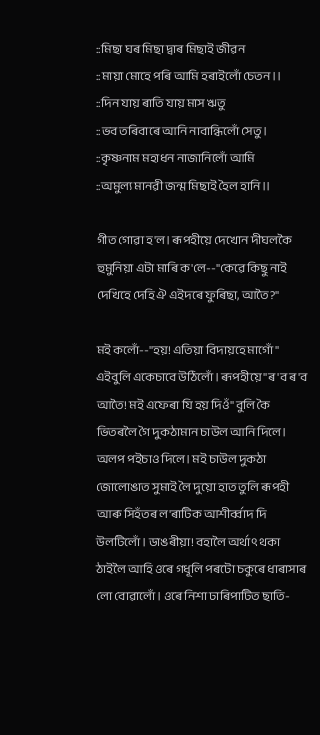::মিছা ঘৰ মিছা দ্বাৰ মিছাই জীৱন
::মায়া মোহে পৰি আমি হৰাইলোঁ চেতন।।
::দিন যায় ৰাতি যায় মাস ঋতু
::ভব তৰিবাৰে আনি নাবান্ধিলোঁ সেতু।
::কৃষ্ণনাম মহাধন নাজানিলোঁ আমি
::অমুল্য মানৱী জন্ম মিছাই হৈল হানি।।

গীত গোৱা হ'ল। ৰূপহীয়ে দেখোন দীঘলকৈ হুমুনিয়া এটা মাৰি ক'লে--"কেৱে কিছু নাই দেখিহে দেহি ঐ এইদৰে ফুৰিছা, আতৈ?"

মই কলোঁ--"হয়! এতিয়া বিদায়হে মাগোঁ" এইবুলি একেচাবে উঠিলোঁ। ৰূপহীয়ে "ৰ'ব ৰ'ব আতৈ! মই এফেৰা যি হয় দিওঁ" বুলি কৈ ভিতৰলৈ গৈ দুকঠামান চাউল আনি দিলে। অলপ পইচাও দিলে। মই চাউল দুকঠা জোলোঙাত সুমাই লৈ দুয়ো হাত তুলি ৰূপহী আৰু সিহঁতৰ ল'ৰাটিক আশীৰ্ব্বাদ দি উলটিলোঁ। ডাঙৰীয়া! বহালৈ অৰ্থাৎ থকা ঠাইলৈ আহি ওৰে গধূলি পৰটো চকুৰে ধাৰাসাৰ লো বোৱালোঁ। ওৰে নিশা ঢাৰিপাটিত ছাতি-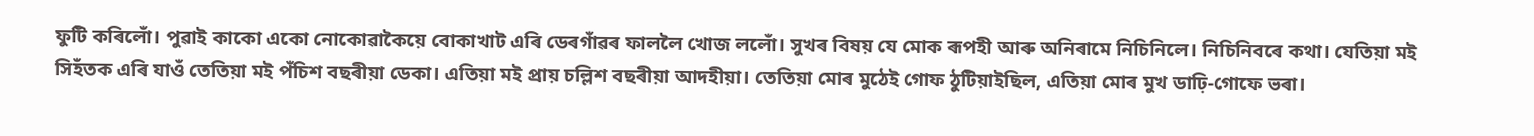ফুটি কৰিলোঁ। পুৱাই কাকো একো নোকোৱাকৈয়ে বোকাখাট এৰি ডেৰগাঁৱৰ ফাললৈ খোজ ললোঁ। সুখৰ বিষয় যে মোক ৰূপহী আৰু অনিৰামে নিচিনিলে। নিচিনিবৰে কথা। যেতিয়া মই সিহঁতক এৰি যাওঁ তেতিয়া মই পঁচিশ বছৰীয়া ডেকা। এতিয়া মই প্ৰায় চল্লিশ বছৰীয়া আদহীয়া। তেতিয়া মোৰ মুঠেই গোফ ঠুটিয়াইছিল, এতিয়া মোৰ মুখ ডাঢ়ি-গোফে ভৰা।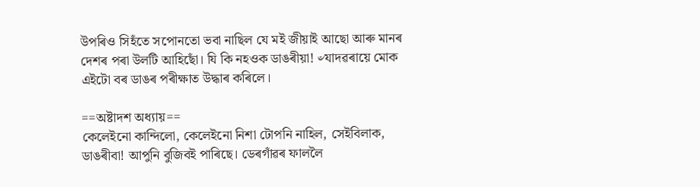উপৰিও সিহঁতে সপোনতো ভবা নাছিল যে মই জীয়াই আছো আৰু মানৰ দেশৰ পৰা উলটি আহিছোঁ। যি কি নহওক ডাঙৰীয়া! ৺যাদৱৰায়ে মোক এইটো বৰ ডাঙৰ পৰীক্ষাত উদ্ধাৰ কৰিলে।

==অষ্টাদশ অধ্যায়==
কেলেইনো কান্দিলো, কেলেইনো নিশা টোপনি নাহিল, সেইবিলাক, ডাঙৰীবা! আপুনি বুজিবই পাৰিছে। ডেৰগাঁৱৰ ফাললৈ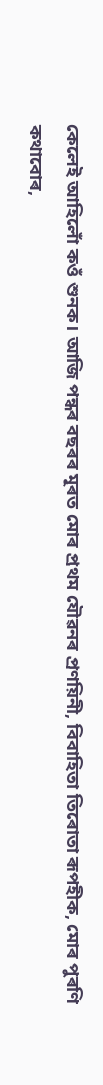কেলেই আহিলোঁ কওঁ শুনক। আজি পন্ধৰ বছৰৰ মূৰত মোৰ প্ৰথম যৌৱনৰ প্ৰণয়িনী, বিবাহিতা তিৰোতা ৰূপহীক, মোৰ পুৰণি কথাবোৰ,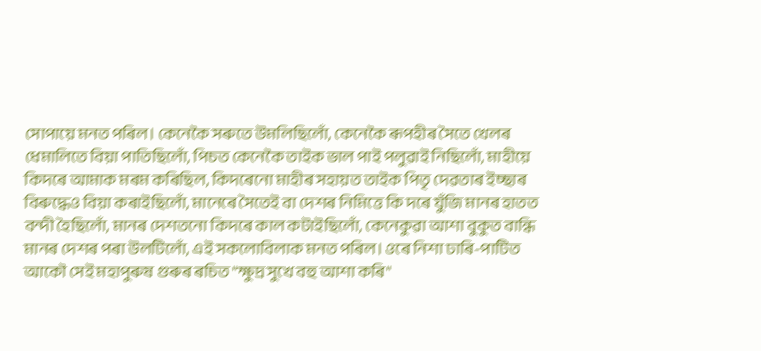সোপায়ে মনত পৰিল। কেনেকৈ সৰুতে উমলিছিলোঁ, কেনেকৈ ৰূপহীৰ সৈতে খেলৰ ধেমালিতে বিয়া পাতিছিলোঁ, পিচত কেনেকৈ তাইক ভাল পাই পলুৱাই নিছিলোঁ, মাহীয়ে কিদৰে আমাক মৰম কৰিছিল, কিদৰেনো মাহীৰ সহায়ত তাইক পিতৃ দেৱতাৰ ইচ্ছাৰ বিৰুদ্ধেও বিয়া কৰাইছিলোঁ, মানেৰে সৈতেই বা দেশৰ নিমিত্তে কি দৰে যুঁজি মানৰ হাতত বন্দী হৈছিলোঁ, মানৰ দেশতনো কিদৰে কাল কটাইছিলোঁ, কেনেকুৱা আশা বুকুত বান্ধি মানৰ দেশৰ পৰা উলটিলোঁ, এই সকলোবিলাক মনত পৰিল। ওৰে নিশা ঢাৰি-পাটিত আকৌ সেই মহাপুৰুষ গুৰুৰ ৰচিত "ক্ষুদ্ৰ সুখে বহু আশা কৰি"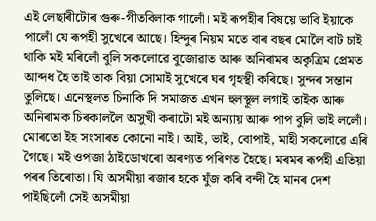এই লেছাৰীটোৰ গুৰু-গীতবিলাক গালোঁ। মই ৰূপহীৰ বিষয়ে ভাবি ইয়াকে পালোঁ যে ৰূপহী সুখেৰে আছে। হিন্দুৰ নিয়ম মতে বাৰ বছৰ মোলৈ বাট চাই থাকি মই মৰিলোঁ বুলি সকলোৱে বুজোৱাত আৰু অনিৰামৰ অকৃত্ৰিম প্ৰেমত আব্দধ হৈ তাই তাক বিয়া সোমাই সুখেৰে ঘৰ গৃহস্থী কৰিছে। সুন্দৰ সন্তান তুলিছে। এনেস্থলত চিনাকি দি সমাজত এখন হুলস্থূল লগাই তাইক আৰু অনিৰামক চিৰকাললৈ অসুখী কৰাটো মই অন্যায় আৰু পাপ বুলি ভাই ললোঁ। মোৰতো ইহ সংসাৰত কোনো নাই। আই, ভাই, বোপাই, মাহী সকলোৱে এৰি গৈছে। মই ওপজা ঠাইডোখৰো অৰণ্যত পৰিণত হৈছে। মৰমৰ ৰূপহী এতিয়া পৰৰ তিৰোতা। যি অসমীয়া ৰজাৰ হকে যুঁজ কৰি বন্দী হৈ মানৰ দেশ পাইছিলোঁ সেই অসমীয়া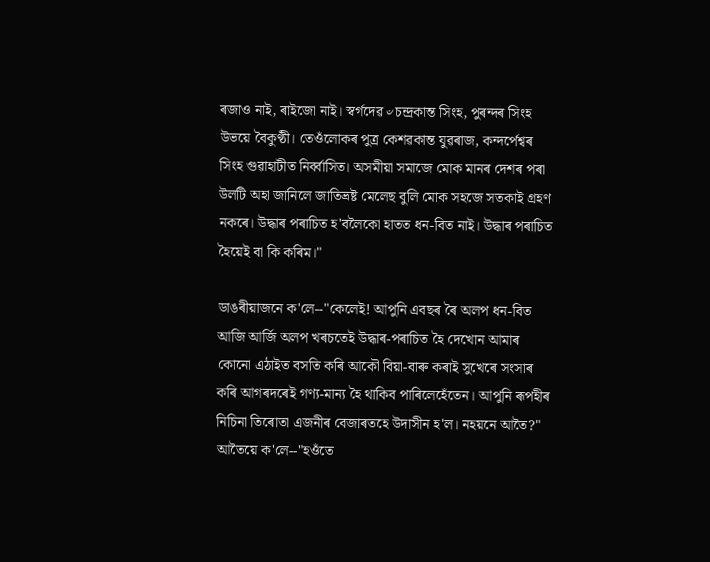ৰজাও নাই, ৰাইজো নাই। স্বৰ্গদেৱ ৺চন্দ্ৰকান্ত সিংহ, পুৰন্দৰ সিংহ উভয়ে বৈকুণ্ঠী। তেওঁলোকৰ পুত্ৰ কেশৱকান্ত যুৱৰাজ, কন্দৰ্পেশ্বৰ সিংহ গুৱাহাটীত নিৰ্ব্বাসিত। অসমীয়া সমাজে মোক মানৰ দেশৰ পৰা উলটি অহা জানিলে জাতিভ্ৰষ্ট মেলেছ বুলি মোক সহজে সতকাই গ্ৰহণ নকৰে। উদ্ধাৰ পৰাচিত হ'বলৈকো হাতত ধন-বিত নাই। উদ্ধাৰ পৰাচিত হৈয়েই বা কি কৰিম।"

ডাঙৰীয়াজনে ক'লে--"কেলেই! আপুনি এবছৰ ৰৈ অলপ ধন-বিত আজি আৰ্জি অলপ খৰচতেই উদ্ধাৰ-পৰাচিত হৈ দেখোন আমাৰ কোনো এঠাইত বসতি কৰি আকৌ বিয়া-বাৰু কৰাই সুখেৰে সংসাৰ কৰি আগৰদৰেই গণ্য-মান্য হৈ থাকিব পাৰিলেহেঁতেন। আপুনি ৰূপহীৰ নিচিনা তিৰোতা এজনীৰ বেজাৰতহে উদাসীন হ'ল। নহয়নে আতৈ?" আতৈয়ে ক'লে--"হওঁতে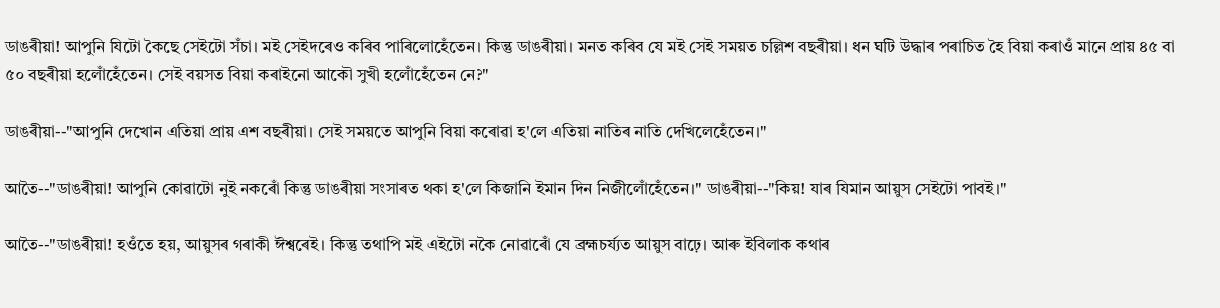ডাঙৰীয়া! আপুনি যিটো কৈছে সেইটো সঁচা। মই সেইদৰেও কৰিব পাৰিলোহেঁতেন। কিন্তু ডাঙৰীয়া। মনত কৰিব যে মই সেই সময়ত চল্লিশ বছৰীয়া। ধন ঘটি উদ্ধাৰ পৰাচিত হৈ বিয়া কৰাওঁ মানে প্ৰায় ৪৫ বা ৫০ বছৰীয়া হলোঁহেঁতেন। সেই বয়সত বিয়া কৰাইনো আকৌ সুখী হলোঁহেঁতেন নে?"

ডাঙৰীয়া--"আপুনি দেখোন এতিয়া প্ৰায় এশ বছৰীয়া। সেই সময়তে আপুনি বিয়া কৰোৱা হ'লে এতিয়া নাতিৰ নাতি দেখিলেহেঁতেন।"

আতৈ--"ডাঙৰীয়া! আপুনি কোৱাটো নুই নকৰোঁ কিন্তু ডাঙৰীয়া সংসাৰত থকা হ'লে কিজানি ইমান দিন নিজীলোঁহেঁতেন।" ডাঙৰীয়া--"কিয়! যাৰ যিমান আয়ুস সেইটো পাবই।"

আতৈ--"ডাঙৰীয়া! হওঁতে হয়, আয়ুসৰ গৰাকী ঈশ্বৰেই। কিন্তু তথাপি মই এইটো নকৈ নোৱাৰোঁ যে ব্ৰহ্মচৰ্য্যত আয়ুস বাঢ়ে। আৰু ইবিলাক কথাৰ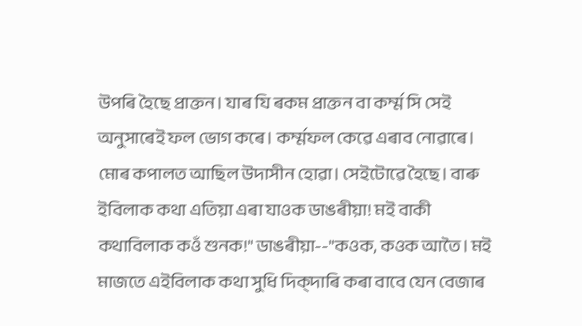উপৰি হৈছে প্ৰাক্তন। যাৰ যি ৰকম প্ৰাক্তন বা কৰ্ম্ম সি সেই অনুসাৰেই ফল ভোগ কৰে। কৰ্ম্মফল কেৱে এৰাব নোৱাৰে। মোৰ কপালত আছিল উদাসীন হোৱা। সেইটোৱে হৈছে। বাৰু ইবিলাক কথা এতিয়া এৰা যাওক ডাঙৰীয়া! মই বাকী কথাবিলাক কওঁ শুনক!" ডাঙৰীয়া--"কওক, কওক আতৈ। মই মাজতে এইবিলাক কথা সুধি দিক্‌দাৰি কৰা বাবে যেন বেজাৰ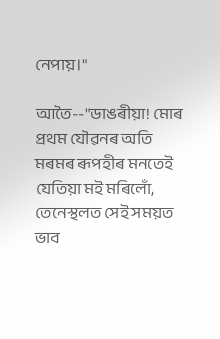নেপায়।"

আতৈ--"ডাঙৰীয়া! মোৰ প্ৰথম যৌৱনৰ অতি মৰমৰ ৰূপহীৰ মনতেই যেতিয়া মই মৰিলোঁ, তেনেস্থলত সেই সময়ত ভাব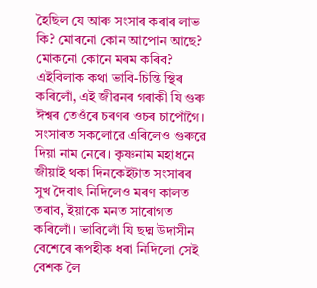হৈছিল যে আৰু সংসাৰ কৰাৰ লাভ কি? মোৰনো কোন আপোন আছে? মোকনো কোনে মৰম কৰিব? এইবিলাক কথা ভাবি-চিন্তি স্থিৰ কৰিলোঁ, এই জীৱনৰ গৰাকী যি গুৰু ঈশ্বৰ তেওঁৰে চৰণৰ ওচৰ চাপোঁগৈ। সংসাৰত সকলোৱে এৰিলেও গুৰুৱে দিয়া নাম নেৰে। কৃষ্ণনাম মহাধনে জীয়াই থকা দিনকেইটাত সংসাৰৰ সুখ দৈবাৎ নিদিলেও মৰণ কালত তৰাব, ইয়াকে মনত সাৰোগত কৰিলোঁ। ভাবিলোঁ যি ছদ্ম উদাসীন বেশেৰে ৰূপহীক ধৰা নিদিলো সেই বেশক লৈ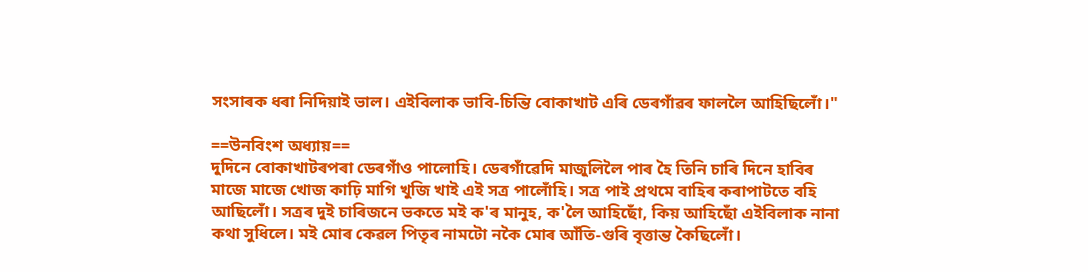সংসাৰক ধৰা নিদিয়াই ভাল। এইবিলাক ভাবি-চিন্তি বোকাখাট এৰি ডেৰগাঁৱৰ ফাললৈ আহিছিলোঁ।"

==উনবিংশ অধ্যায়==
দুদিনে বোকাখাটৰপৰা ডেৰগাঁও পালোহি। ডেৰগাঁৱেদি মাজুলিলৈ পাৰ হৈ তিনি চাৰি দিনে হাবিৰ মাজে মাজে খোজ কাঢ়ি মাগি খুজি খাই এই সত্ৰ পালোঁহি। সত্ৰ পাই প্ৰথমে বাহিৰ কৰাপাটতে বহি আছিলোঁ। সত্ৰৰ দুই চাৰিজনে ভকতে মই ক'ৰ মানুহ, ক'লৈ আহিছোঁ, কিয় আহিছোঁ এইবিলাক নানা কথা সুধিলে। মই মোৰ কেৱল পিতৃৰ নামটো নকৈ মোৰ আঁতি-গুৰি বৃত্তান্ত কৈছিলোঁ।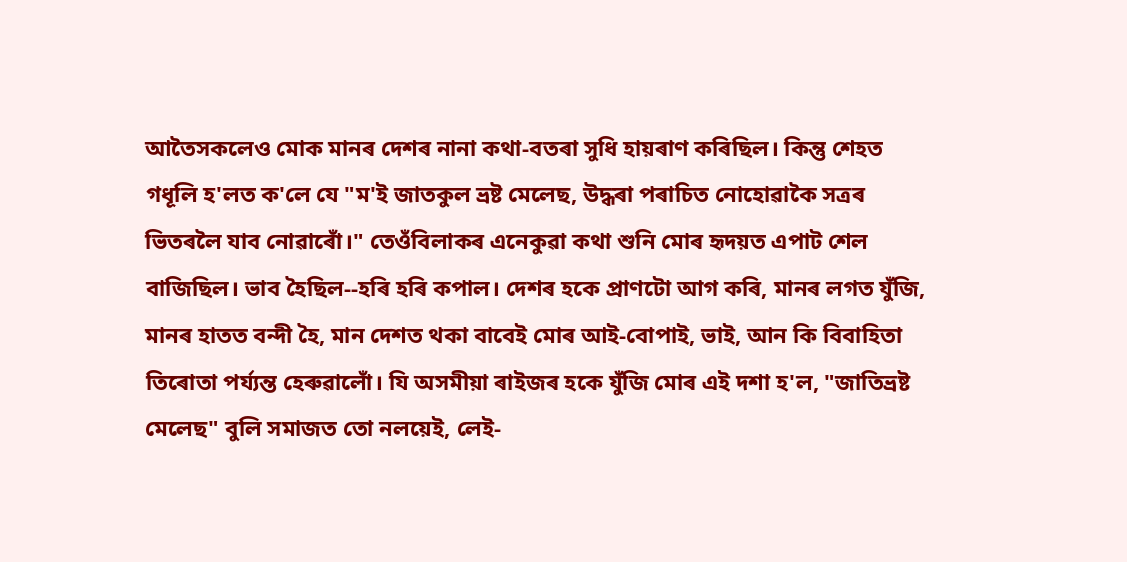আতৈসকলেও মোক মানৰ দেশৰ নানা কথা-বতৰা সুধি হায়ৰাণ কৰিছিল। কিন্তু শেহত গধূলি হ'লত ক'লে যে "ম'ই জাতকুল ভ্ৰষ্ট মেলেছ, উদ্ধৰা পৰাচিত নোহোৱাকৈ সত্ৰৰ ভিতৰলৈ যাব নোৱাৰোঁ।" তেওঁবিলাকৰ এনেকুৱা কথা শুনি মোৰ হৃদয়ত এপাট শেল বাজিছিল। ভাব হৈছিল--হৰি হৰি কপাল। দেশৰ হকে প্ৰাণটো আগ কৰি, মানৰ লগত যুঁজি, মানৰ হাতত বন্দী হৈ, মান দেশত থকা বাবেই মোৰ আই-বোপাই, ভাই, আন কি বিবাহিতা তিৰোতা পৰ্য্যন্ত হেৰুৱালোঁ। যি অসমীয়া ৰাইজৰ হকে যুঁজি মোৰ এই দশা হ'ল, "জাতিভ্ৰষ্ট মেলেছ" বুলি সমাজত তো নলয়েই, লেই-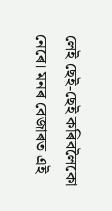লেই ছেই-ছেই কৰিবলৈকো নেৰে। মনৰ বেজাৰত এই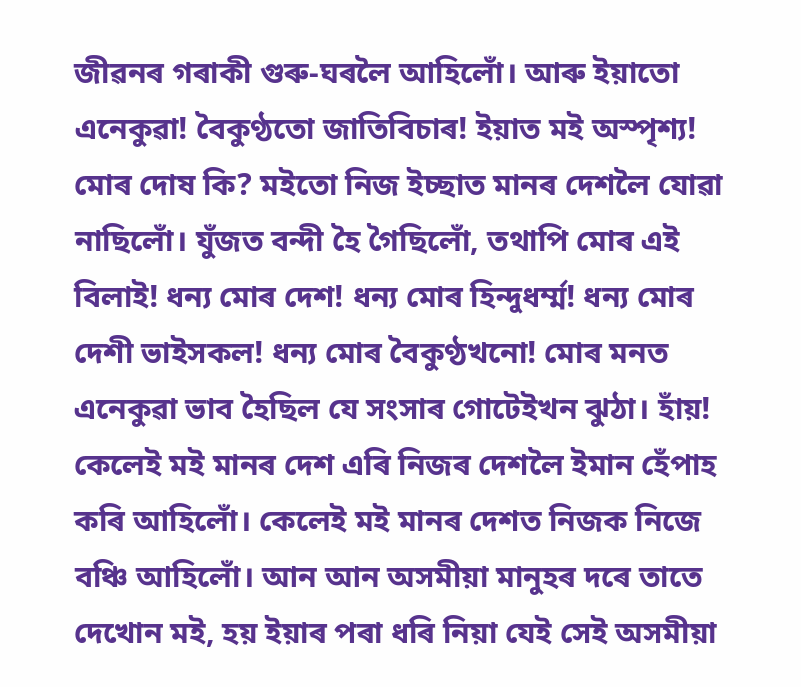জীৱনৰ গৰাকী গুৰু-ঘৰলৈ আহিলোঁ। আৰু ইয়াতো এনেকুৱা! বৈকুণ্ঠতো জাতিবিচাৰ! ইয়াত মই অস্পৃশ্য! মোৰ দোষ কি? মইতো নিজ ইচ্ছাত মানৰ দেশলৈ যোৱা নাছিলোঁ। যুঁজত বন্দী হৈ গৈছিলোঁ, তথাপি মোৰ এই বিলাই! ধন্য মোৰ দেশ! ধন্য মোৰ হিন্দুধৰ্ম্ম! ধন্য মোৰ দেশী ভাইসকল! ধন্য মোৰ বৈকুণ্ঠখনো! মোৰ মনত এনেকুৱা ভাব হৈছিল যে সংসাৰ গোটেইখন ঝুঠা। হাঁয়! কেলেই মই মানৰ দেশ এৰি নিজৰ দেশলৈ ইমান হেঁপাহ কৰি আহিলোঁ। কেলেই মই মানৰ দেশত নিজক নিজে বঞ্চি আহিলোঁ। আন আন অসমীয়া মানুহৰ দৰে তাতে দেখোন মই, হয় ইয়াৰ পৰা ধৰি নিয়া যেই সেই অসমীয়া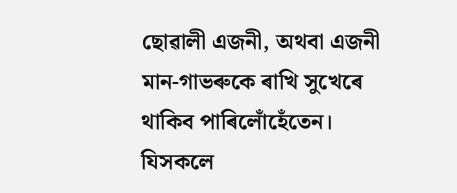ছোৱালী এজনী, অথবা এজনী মান-গাভৰুকে ৰাখি সুখেৰে থাকিব পাৰিলোঁহেঁতেন। যিসকলে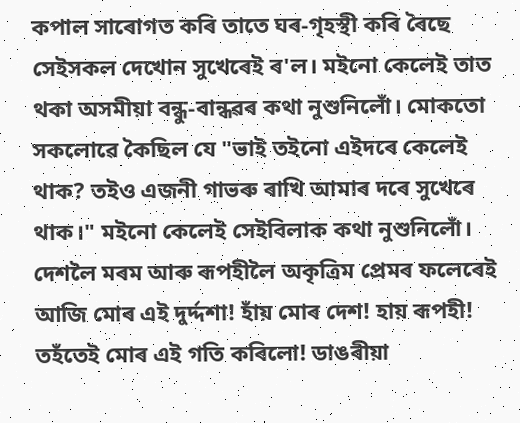কপাল সাৰোগত কৰি তাতে ঘৰ-গৃহস্থী কৰি ৰৈছে সেইসকল দেখোন সুখেৰেই ৰ'ল। মইনো কেলেই তাত থকা অসমীয়া বন্ধু-বান্ধৱৰ কথা নুশুনিলোঁ। মোকতো সকলোৱে কৈছিল যে "ভাই তইনো এইদৰে কেলেই থাক? তইও এজনী গাভৰু ৰাখি আমাৰ দৰে সুখেৰে থাক।" মইনো কেলেই সেইবিলাক কথা নুশুনিলোঁ। দেশলৈ মৰম আৰু ৰূপহীলৈ অকৃত্ৰিম প্ৰেমৰ ফলেৰেই আজি মোৰ এই দুৰ্দ্দশা! হাঁয় মোৰ দেশ! হায় ৰূপহী! তহঁতেই মোৰ এই গতি কৰিলো! ডাঙৰীয়া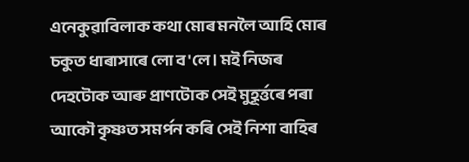এনেকুৱাবিলাক কথা মোৰ মনলৈ আহি মোৰ চকুত ধাৰাসাৰে লো ব'লে। মই নিজৰ দেহটোক আৰু প্ৰাণটোক সেই মুহূৰ্ত্তৰে পৰা আকৌ কৃষ্ণত সমৰ্পন কৰি সেই নিশা বাহিৰ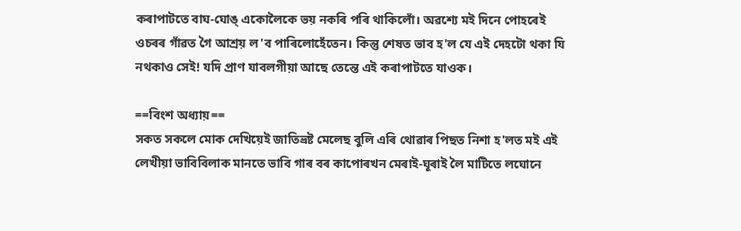কৰাপাটতে বাঘ-ঘোঙ্‌ একোলৈকে ভয় নকৰি পৰি থাকিলোঁ। অৱশ্যে মই দিনে পোহৰেই ওচৰৰ গাঁৱত গৈ আশ্ৰয় ল'ব পাৰিলোহেঁতেন। কিন্তু শেষত ভাব হ'ল যে এই দেহটো থকা যি নথকাও সেই! যদি প্ৰাণ যাবলগীয়া আছে তেন্তে এই কৰাপাটতে যাওক।

==বিংশ অধ্যায়==
সকত সকলে মোক দেখিয়েই জাতিভ্ৰষ্ট মেলেছ বুলি এৰি থোৱাৰ পিছত নিশা হ'লত মই এই লেখীয়া ভাবিবিলাক মানতে ভাবি গাৰ বৰ কাপোৰখন মেৰাই-ঘূৰাই লৈ মাটিতে লঘোনে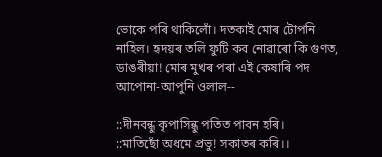ভোকে পৰি থাকিলোঁ। দতকাই মোৰ টোপনি নাহিল। হৃদয়ৰ তলি ফুটি কব নোৱাৰো কি গুণত, ডাঙৰীয়া! মোৰ মুখৰ পৰা এই কেষাৰি পদ আপোনা-আপুনি ওলাল--

::দীনবন্ধু কৃপাসিন্ধু পতিত পাবন হৰি।
::মাতিছোঁ অধমে প্ৰভু! সকাতৰ কৰি।।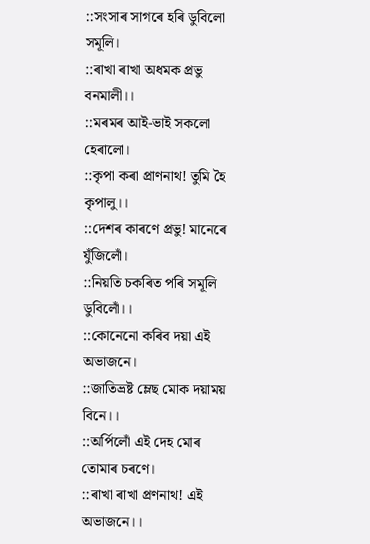::সংসাৰ সাগৰে হৰি ডুবিলো সমূলি।
::ৰাখা ৰাখা অধমক প্ৰভু বনমালী।।
::মৰমৰ আই-ভাই সকলো হেৰালো।
::কৃপা কৰা প্ৰাণনাথ! তুমি হৈ কৃপালু।।
::দেশৰ কাৰণে প্ৰভু! মানেৰে যুঁজিলোঁ।
::নিয়তি চকৰিত পৰি সমূলি ডুবিলোঁ।।
::কোনেনো কৰিব দয়া এই অভাজনে।
::জাতিভ্ৰষ্ট ম্লেছ মোক দয়াময় বিনে।।
::অৰ্পিলোঁ এই দেহ মোৰ তোমাৰ চৰণে।
::ৰাখা ৰাখা প্ৰণনাথ! এই অভাজনে।।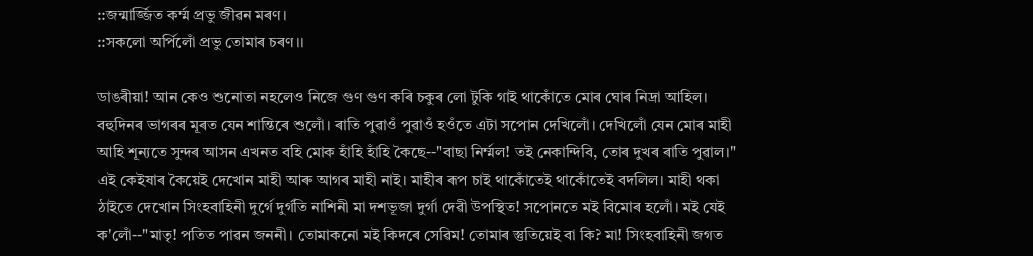::জন্মাৰ্জ্জিত কৰ্ম্ম প্ৰভু জীৱন মৰণ।
::সকলো অৰ্পিলোঁ প্ৰভু তোমাৰ চৰণ।।

ডাঙৰীয়া! আন কেও শুনোতা নহলেও নিজে গুণ গুণ কৰি চকুৰ লো টুকি গাই থাকোঁতে মোৰ ঘোৰ নিদ্ৰা আহিল। বহুদিনৰ ভাগৰৰ মূৰত যেন শান্তিৰে শুলোঁ। ৰাতি পুৱাওঁ পুৱাওঁ হওঁতে এটা সপোন দেখিলোঁ। দেখিলোঁ যেন মোৰ মাহী আহি শূন্যতে সুন্দৰ আসন এখনত বহি মোক হাঁহি হাঁহি কৈছে--"বাছা নিৰ্ম্মল! তই নেকান্দিবি, তোৰ দুখৰ ৰাতি পুৱাল।" এই কেইষাৰ কৈয়েই দেখোন মাহী আৰু আগৰ মাহী নাই। মাহীৰ ৰূপ চাই থাকোঁতেই থাকোঁতেই বদলিল। মাহী থকা ঠাইতে দেখোন সিংহবাহিনী দুৰ্গে দুৰ্গতি নাশিনী মা দশভূজা দুৰ্গা দেৱী উপস্থিত! সপোনতে মই বিমোৰ হলোঁ। মই যেই ক'লোঁ--"মাতৃ! পতিত পাৱন জননী। তোমাকনো মই কিদৰে সেৱিম! তোমাৰ স্তুতিয়েই বা কি? মা! সিংহবাহিনী জগত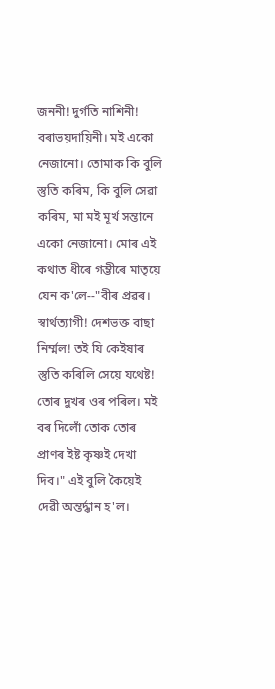জননী! দুৰ্গতি নাশিনী! বৰাভয়দায়িনী। মই একো নেজানো। তোমাক কি বুলি স্তুতি কৰিম, কি বুলি সেৱা কৰিম, মা মই মূৰ্খ সন্তানে একো নেজানো। মোৰ এই কথাত ধীৰে গম্ভীৰে মাতৃয়ে যেন ক'লে--"বীৰ প্ৰৱৰ। স্বাৰ্থত্যাগী! দেশভক্ত বাছা নিৰ্ম্মল! তই যি কেইষাৰ স্তুতি কৰিলি সেয়ে যথেষ্ট! তোৰ দুখৰ ওৰ পৰিল। মই বৰ দিলোঁ তোক তোৰ প্ৰাণৰ ইষ্ট কৃষ্ণই দেখা দিব।" এই বুলি কৈয়েই দেৱী অন্তৰ্দ্ধান হ'ল।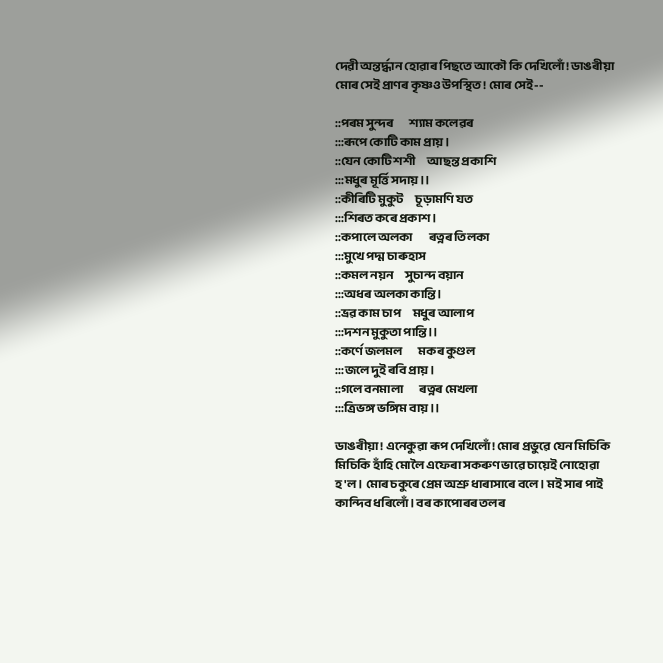দেৱী অন্তৰ্দ্ধান হোৱাৰ পিছতে আকৌ কি দেখিলোঁ! ডাঙৰীয়া মোৰ সেই প্ৰাণৰ কৃষ্ণও উপস্থিত! মোৰ সেই--

::পৰম সুন্দৰ        শ্যাম কলেৱৰ
:::ৰূপে কোটি কাম প্ৰায়।
::যেন কোটি শশী      আছন্ত প্ৰকাশি
:::মধুৰ মূৰ্ত্তি সদায়।।
::কীৰিটি মুকুট      চূড়ামণি যত
:::শিৰত কৰে প্ৰকাশ।
::কপালে অলকা        ৰত্নৰ তিলকা
:::মুখে পদ্ম চাৰুহাস
::কমল নয়ন      সুচান্দ বয়ান
:::অধৰ অলকা কান্তি।
::ভ্ৰৱ কাম চাপ      মধুৰ আলাপ
:::দশন মুকুতা পান্তি।।
::কৰ্ণে জলমল        মকৰ কুণ্ডল
:::জলে দুই ৰবি প্ৰায়।
::গলে বনমালা        ৰত্নৰ মেখলা
:::ত্ৰিভঙ্গ ভঙ্গিম বায়।।

ডাঙৰীয়া! এনেকুৱা ৰূপ দেখিলোঁ! মোৰ প্ৰভুৱে যেন মিচিকি মিচিকি হাঁহি মোলৈ এফেৰা সকৰুণ ভাৱে চায়েই নোহোৱা হ'ল। মোৰ চকুৰে প্ৰেম অশ্ৰু ধাৰাসাৰে বলে। মই সাৰ পাই কান্দিব ধৰিলোঁ। বৰ কাপোৰৰ তলৰ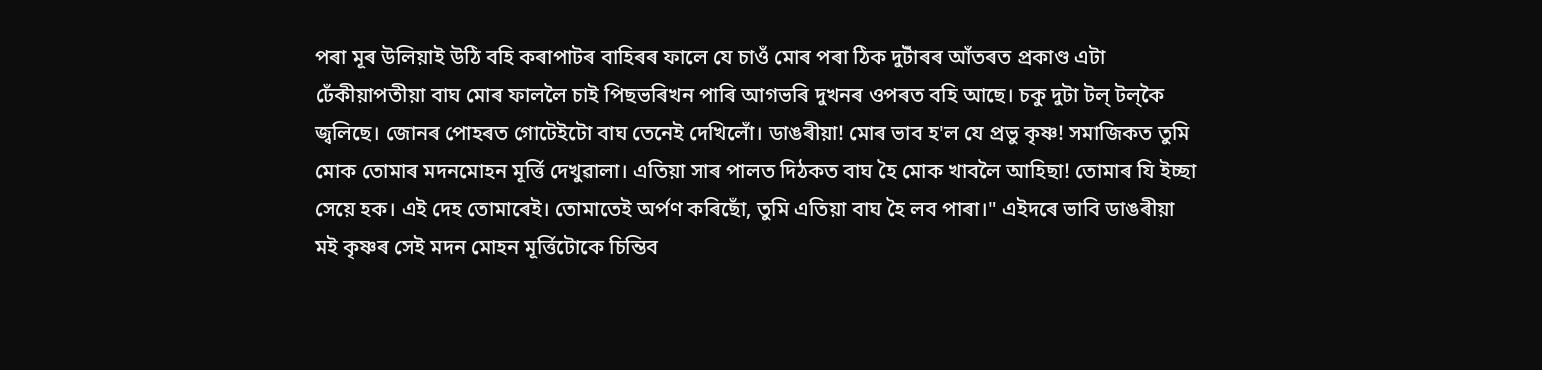পৰা মূৰ উলিয়াই উঠি বহি কৰাপাটৰ বাহিৰৰ ফালে যে চাওঁ মোৰ পৰা ঠিক দুটাঁৰৰ আঁতৰত প্ৰকাণ্ড এটা ঢেঁকীয়াপতীয়া বাঘ মোৰ ফাললৈ চাই পিছভৰিখন পাৰি আগভৰি দুখনৰ ওপৰত বহি আছে। চকু দুটা টল্‌ টল্‌কৈ জ্বলিছে। জোনৰ পোহৰত গোটেইটো বাঘ তেনেই দেখিলোঁ। ডাঙৰীয়া! মোৰ ভাব হ'ল যে প্ৰভু কৃষ্ণ! সমাজিকত তুমি মোক তোমাৰ মদনমোহন মূৰ্ত্তি দেখুৱালা। এতিয়া সাৰ পালত দিঠকত বাঘ হৈ মোক খাবলৈ আহিছা! তোমাৰ যি ইচ্ছা সেয়ে হক। এই দেহ তোমাৰেই। তোমাতেই অৰ্পণ কৰিছোঁ, তুমি এতিয়া বাঘ হৈ লব পাৰা।" এইদৰে ভাবি ডাঙৰীয়া মই কৃষ্ণৰ সেই মদন মোহন মূৰ্ত্তিটোকে চিন্তিব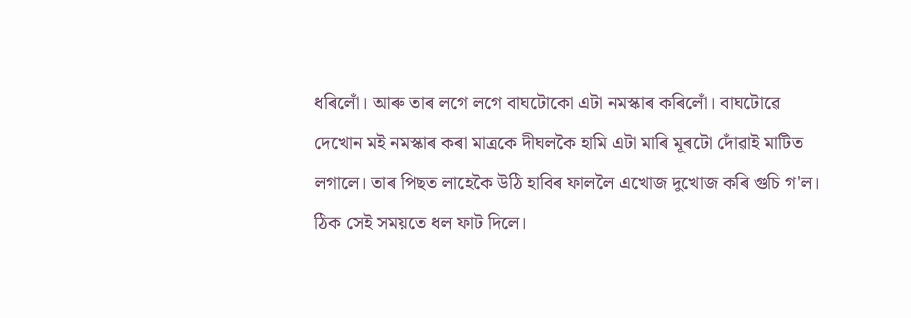ধৰিলোঁ। আৰু তাৰ লগে লগে বাঘটোকো এটা নমস্কাৰ কৰিলোঁ। বাঘটোৱে দেখোন মই নমস্কাৰ কৰা মাত্ৰকে দীঘলকৈ হামি এটা মাৰি মূৰটো দোঁৱাই মাটিত লগালে। তাৰ পিছত লাহেকৈ উঠি হাবিৰ ফাললৈ এখোজ দুখোজ কৰি গুচি গ'ল। ঠিক সেই সময়তে ধল ফাট দিলে।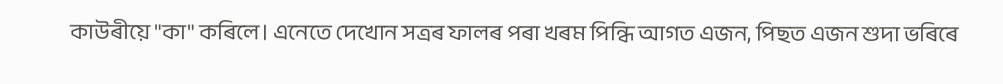কাউৰীয়ে "কা" কৰিলে। এনেতে দেখোন সত্ৰৰ ফালৰ পৰা খৰম পিন্ধি আগত এজন, পিছত এজন শুদা ভৰিৰে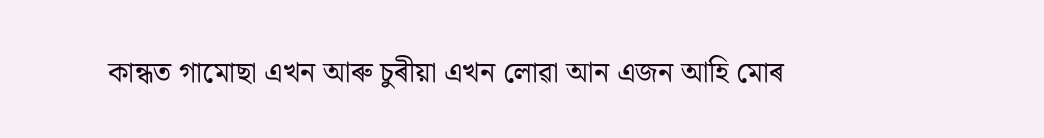কান্ধত গামোছা এখন আৰু চুৰীয়া এখন লোৱা আন এজন আহি মোৰ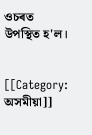ওচৰত উপস্থিত হ'ল।


[[Category: অসমীয়া]]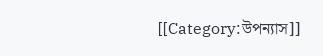[[Category:উপন্যাস]]